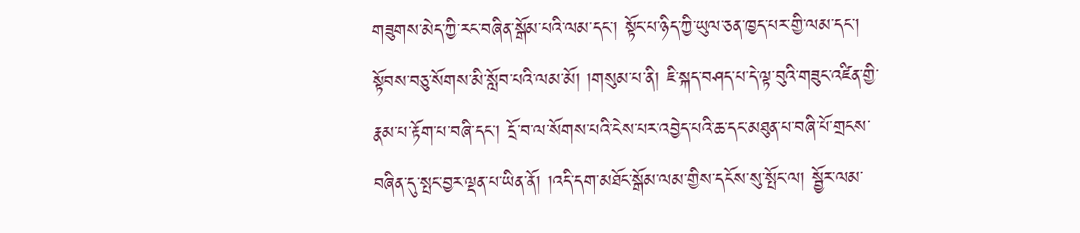གཟུགས་མེད་ཀྱི་རང་བཞིན་སྒོམ་པའི་ལམ་དང་། སྟོང་པ་ཉིད་ཀྱི་ཡུལ་ཅན་ཁྱད་པར་གྱི་ལམ་དང་། སྟོབས་བཅུ་སོགས་མི་སློབ་པའི་ལམ་མོ། །གསུམ་པ་ནི། ཇི་སྐད་བཤད་པ་དེ་ལྟ་བུའི་གཟུང་འཛིན་གྱི་རྣམ་པ་རྟོག་པ་བཞི་དང་། དྲོ་བ་ལ་སོགས་པའི་ངེས་པར་འབྱེད་པའི་ཆ་དང་མཐུན་པ་བཞི་པོ་གྲངས་བཞིན་དུ་སྤང་བྱར་ལྡན་པ་ཡིན་ནོ། །འདི་དག་མཐོང་སྒོམ་ལམ་གྱིས་དངོས་སུ་སྤོང་ལ། སྦྱོར་ལམ་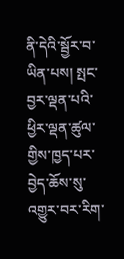ནི་དེའི་སྦྱོར་བ་ཡིན་པས། སྤང་བྱར་ལྡན་པའི་ཕྱིར་ལྡན་ཚུལ་གྱིས་ཁྱད་པར་བྱེད་ཆོས་སུ་འགྱུར་བར་རིག་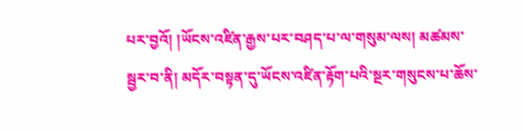པར་བྱའོ། །ཡོངས་འཛིན་རྒྱས་པར་བཤད་པ་ལ་གསུམ་ལས། མཚམས་སྦྱར་བ་ནི། མདོར་བསྟན་དུ་ཡོངས་འཛིན་རྟོག་པའི་སྔར་གསུངས་པ་ཆོས་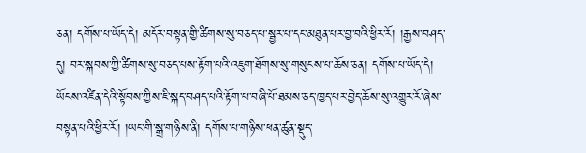ཅན། དགོས་པ་ཡོད་དེ། མདོར་བསྟན་གྱི་ཚིགས་སུ་བཅད་པ་སྦྱར་པ་དང་མཐུན་པར་བྱ་བའི་ཕྱིར་རོ། །རྒྱས་བཤད་དུ། བར་སྐབས་ཀྱི་ཚིགས་སུ་བཅད་པས་རྟོག་པའི་འཇུག་ཐོགས་སུ་གསུངས་པ་ཆོས་ཅན། དགོས་པ་ཡོད་དེ། ཡོངས་འཛིན་དེའི་སྟོབས་ཀྱིས་ཇི་སྐད་བཤད་པའི་རྟོག་པ་བཞི་པོ་ཐམས་ཅད་ཁྱད་པར་བྱེད་ཆོས་སུ་འགྱུར་རོ་ཞེས་བསྟན་པའི་ཕྱིར་རོ། །ཡང་གི་སྒྲ་གཉིས་ནི། དགོས་པ་གཉིས་ཕན་ཚུན་སྡུད་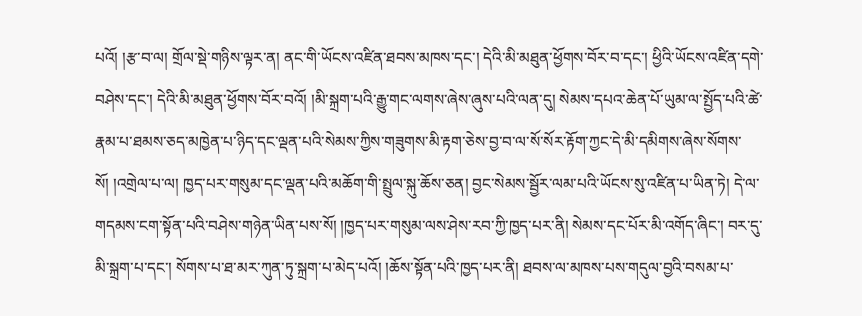པའོ། །རྩ་བ་ལ། གྲོལ་སྡེ་གཉིས་ལྟར་ན། ནང་གི་ཡོངས་འཛིན་ཐབས་མཁས་དང་། དེའི་མི་མཐུན་ཕྱོགས་བོར་བ་དང་། ཕྱིའི་ཡོངས་འཛིན་དགེ་བཤེས་དང་། དེའི་མི་མཐུན་ཕྱོགས་བོར་བའོ། །མི་སྐྲག་པའི་རྒྱུ་གང་ལགས་ཞེས་ཞུས་པའི་ལན་དུ། སེམས་དཔའ་ཆེན་པོ་ཡུམ་ལ་སྤྱོད་པའི་ཚེ་རྣམ་པ་ཐམས་ཅད་མཁྱེན་པ་ཉིད་དང་ལྡན་པའི་སེམས་ཀྱིས་གཟུགས་མི་རྟག་ཅེས་བྱ་བ་ལ་སོ་སོར་རྟོག་ཀྱང་དེ་མི་དམིགས་ཞེས་སོགས་སོ། །འགྲེལ་པ་ལ། ཁྱད་པར་གསུམ་དང་ལྡན་པའི་མཆོག་གི་སྤྲུལ་སྐུ་ཆོས་ཅན། བྱང་སེམས་སྦྱོར་ལམ་པའི་ཡོངས་སུ་འཛིན་པ་ཡིན་ཏེ། དེ་ལ་གདམས་ངག་སྟོན་པའི་བཤེས་གཉེན་ཡིན་པས་སོ། །ཁྱད་པར་གསུམ་ལས་ཤེས་རབ་ཀྱི་ཁྱད་པར་ནི། སེམས་དང་པོར་མི་འགོད་ཞིང་། བར་དུ་མི་སྐྲག་པ་དང་། སོགས་པ་ཐ་མར་ཀུན་ཏུ་སྐྲག་པ་མེད་པའོ། །ཆོས་སྟོན་པའི་ཁྱད་པར་ནི། ཐབས་ལ་མཁས་པས་གདུལ་བྱའི་བསམ་པ་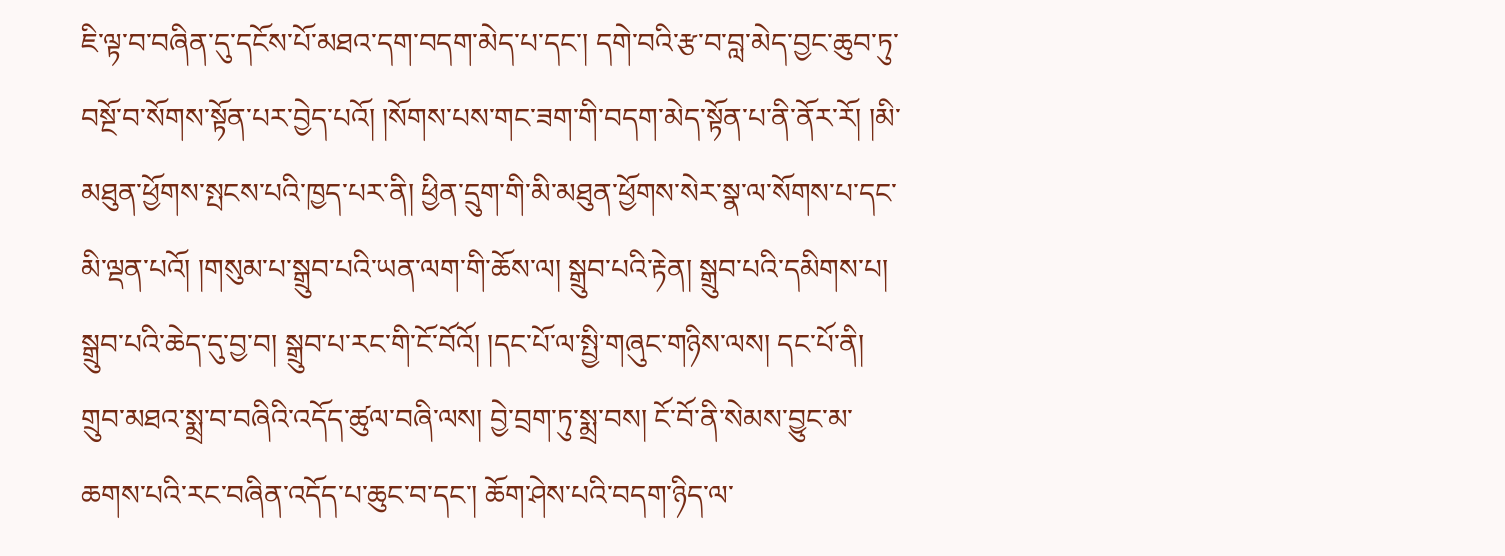ཇི་ལྟ་བ་བཞིན་དུ་དངོས་པོ་མཐའ་དག་བདག་མེད་པ་དང་། དགེ་བའི་རྩ་བ་བླ་མེད་བྱང་ཆུབ་ཏུ་བསྔོ་བ་སོགས་སྟོན་པར་བྱེད་པའོ། །སོགས་པས་གང་ཟག་གི་བདག་མེད་སྟོན་པ་ནི་ནོར་རོ། །མི་མཐུན་ཕྱོགས་སྤངས་པའི་ཁྱད་པར་ནི། ཕྱིན་དྲུག་གི་མི་མཐུན་ཕྱོགས་སེར་སྣ་ལ་སོགས་པ་དང་མི་ལྡན་པའོ། །གསུམ་པ་སྒྲུབ་པའི་ཡན་ལག་གི་ཆོས་ལ། སྒྲུབ་པའི་རྟེན། སྒྲུབ་པའི་དམིགས་པ། སྒྲུབ་པའི་ཆེད་དུ་བྱ་བ། སྒྲུབ་པ་རང་གི་ངོ་བོའོ། །དང་པོ་ལ་སྤྱི་གཞུང་གཉིས་ལས། དང་པོ་ནི། གྲུབ་མཐའ་སྨྲ་བ་བཞིའི་འདོད་ཚུལ་བཞི་ལས། བྱེ་བྲག་ཏུ་སྨྲ་བས། ངོ་བོ་ནི་སེམས་བྱུང་མ་ཆགས་པའི་རང་བཞིན་འདོད་པ་ཆུང་བ་དང་། ཆོག་ཤེས་པའི་བདག་ཉིད་ལ་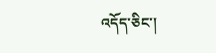འདོད་ཅིང་།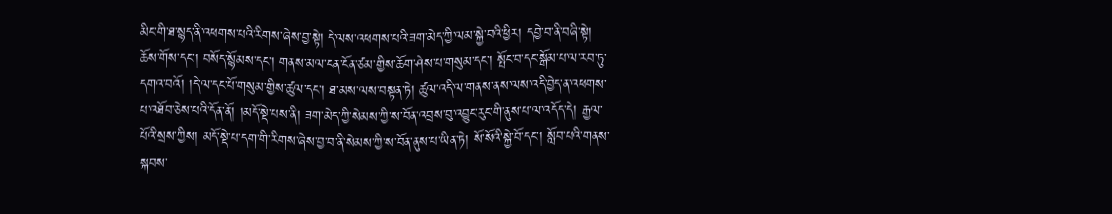མིང་གི་ཐ་སྙད་ནི་འཕགས་པའི་རིགས་ཞེས་བྱ་སྟེ། དེ་ལས་འཕགས་པའི་ཟག་མེད་ཀྱི་ལམ་སྐྱེ་བའི་ཕྱིར། དབྱེ་བ་ནི་བཞི་སྟེ། ཆོས་གོས་དང་། བསོད་སྙོམས་དང་། གནས་མལ་ངན་ངོན་ཙམ་གྱིས་ཆོག་ཤེས་པ་གསུམ་དང་། སྤོང་བ་དང་སྒོམ་པ་ལ་རབ་ཏུ་དགའ་བའོ། །དེ་ལ་དང་པོ་གསུམ་གྱིས་ཚུལ་དང་། ཐ་མས་ལས་བསྟན་ཏེ། ཚུལ་འདི་ལ་གནས་ནས་ལས་འདི་བྱེད་ན་འཕགས་པ་འཐོབ་ཅེས་པའི་དོན་ནོ། །མདོ་སྡེ་པས་ནི། ཟག་མེད་ཀྱི་སེམས་ཀྱི་ས་བོན་འབྲས་བུ་འབྱུང་རུང་གི་ནུས་པ་ལ་འདོད་དེ། རྒྱལ་པོའི་སྲས་ཀྱིས། མདོ་སྡེ་པ་དག་གི་རིགས་ཞེས་བྱ་བ་ནི་སེམས་ཀྱི་ས་བོན་ནུས་པ་ཡིན་ཏེ། སོ་སོའི་སྐྱེ་བོ་དང་། སློབ་པའི་གནས་སྐབས་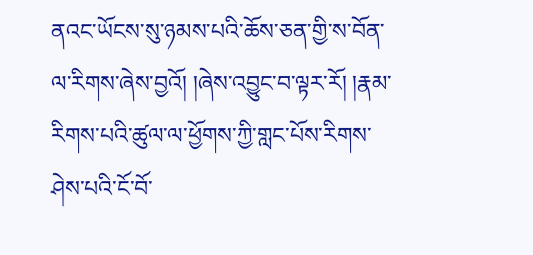ནའང་ཡོངས་སུ་ཉམས་པའི་ཆོས་ཅན་གྱི་ས་བོན་ལ་རིགས་ཞེས་བྱའོ། །ཞེས་འབྱུང་བ་ལྟར་རོ། །རྣམ་རིགས་པའི་ཚུལ་ལ་ཕྱོགས་ཀྱི་གླང་པོས་རིགས་ཤེས་པའི་ངོ་བོ་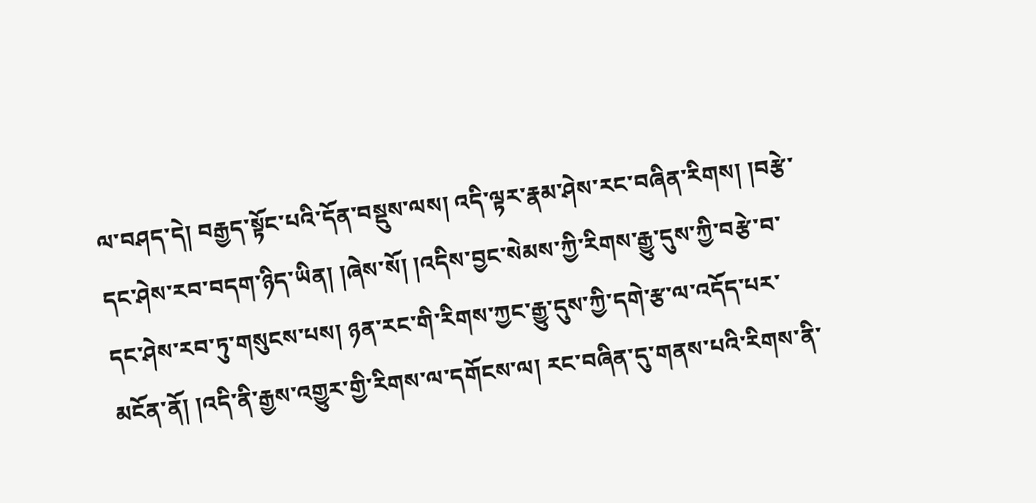ལ་བཤད་དེ། བརྒྱད་སྟོང་པའི་དོན་བསྡུས་ལས། འདི་ལྟར་རྣམ་ཤེས་རང་བཞིན་རིགས། །བརྩེ་དང་ཤེས་རབ་བདག་ཉིད་ཡིན། །ཞེས་སོ། །འདིས་བྱང་སེམས་ཀྱི་རིགས་རྒྱུ་དུས་ཀྱི་བརྩེ་བ་དང་ཤེས་རབ་ཏུ་གསུངས་པས། ཉན་རང་གི་རིགས་ཀྱང་རྒྱུ་དུས་ཀྱི་དགེ་རྩ་ལ་འདོད་པར་མངོན་ནོ། །འདི་ནི་རྒྱས་འགྱུར་གྱི་རིགས་ལ་དགོངས་ལ། རང་བཞིན་དུ་གནས་པའི་རིགས་ནི་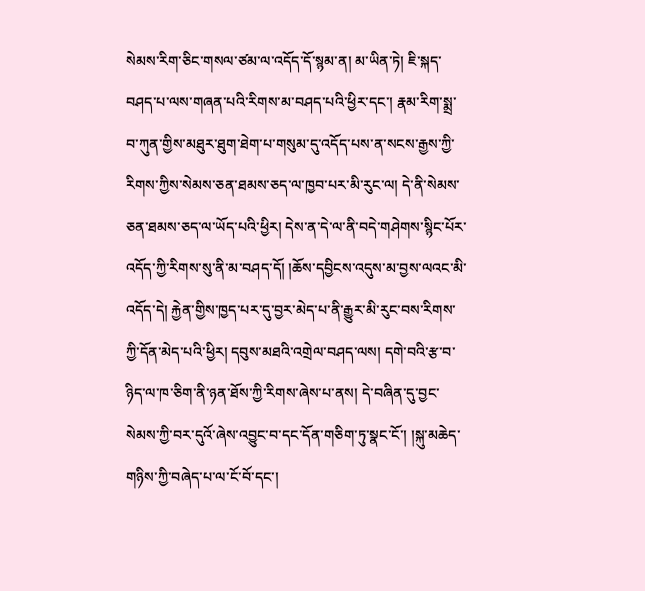སེམས་རིག་ཅིང་གསལ་ཙམ་ལ་འདོད་དོ་སྙམ་ན། མ་ཡིན་ཏེ། ཇི་སྐད་བཤད་པ་ལས་གཞན་པའི་རིགས་མ་བཤད་པའི་ཕྱིར་དང་། རྣམ་རིག་སྨྲ་བ་ཀུན་གྱིས་མཐུར་ཐུག་ཐེག་པ་གསུམ་དུ་འདོད་པས་ན་སངས་རྒྱས་ཀྱི་རིགས་ཀྱིས་སེམས་ཅན་ཐམས་ཅད་ལ་ཁྱབ་པར་མི་རུང་ལ། དེ་ནི་སེམས་ཅན་ཐམས་ཅད་ལ་ཡོད་པའི་ཕྱིར། དེས་ན་དེ་ལ་ནི་བདེ་གཤེགས་སྙིང་པོར་འདོད་ཀྱི་རིགས་སུ་ནི་མ་བཤད་དོ། །ཆོས་དབྱིངས་འདུས་མ་བྱས་ལའང་མི་འདོད་དེ། རྐྱེན་གྱིས་ཁྱད་པར་དུ་བྱར་མེད་པ་ནི་རྒྱུར་མི་རུང་བས་རིགས་ཀྱི་དོན་མེད་པའི་ཕྱིར། དབུས་མཐའི་འགྲེལ་བཤད་ལས། དགེ་བའི་རྩ་བ་ཉིད་ལ་ཁ་ཅིག་ནི་ཉན་ཐོས་ཀྱི་རིགས་ཞེས་པ་ནས། དེ་བཞིན་དུ་བྱང་སེམས་ཀྱི་བར་དུའོ་ཞེས་འབྱུང་བ་དང་དོན་གཅིག་ཏུ་སྣང་ངོ་། །སྐུ་མཆེད་གཉིས་ཀྱི་བཞེད་པ་ལ་ངོ་བོ་དང་།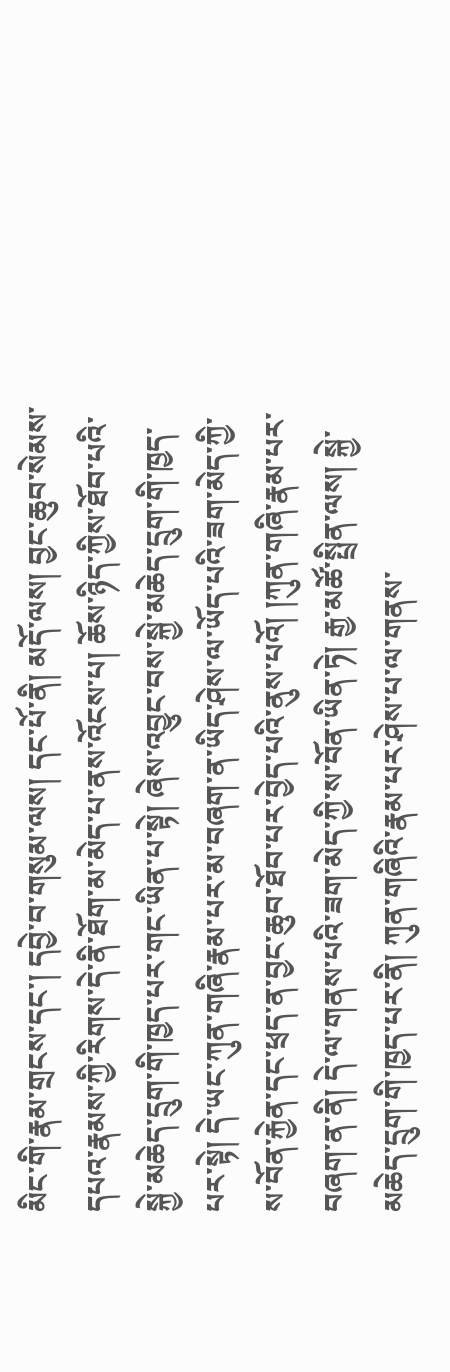མིང་གི་རྣམ་གྲངས་དང་། དབྱེ་བ་གསུམ་ལས། དང་པོ་ནི། མདོ་ལས། བྱང་ཆུབ་སེམས་དཔའ་རྣམས་ཀྱི་རིགས་དེ་ནི་ཐོག་མ་མེད་པ་ནས་འོངས་པ། ཆོས་ཉིད་ཀྱིས་ཐོབ་པའི་སྐྱེ་མཆེད་དྲུག་གི་ཁྱད་པར་གང་ཡིན་པ་སྟེ། ཞེས་འབྱུང་བས་སྐྱེ་མཆེད་དྲུག་གི་ཁྱད་པར་སྟེ། དེ་ཡང་ཀུན་གཞི་རྣམ་པར་མ་བཞག་ན་ཡིད་ཤེས་ལ་ཡོད་པའི་ཟག་མེད་ཀྱི་ས་བོན་རྐྱེན་དང་ཕྲད་ན་བྱང་ཆུབ་ཐོབ་པར་བྱེད་པའི་ནུས་པའོ། །ཀུན་གཞི་རྣམ་པར་བཞག་ན་ནི། དེ་ལ་གནས་པའི་ཟག་མེད་ཀྱི་ས་བོན་ཡིན་ཏེ། རྒྱ་མཚོ་སྤྲིན་ལས། སྐྱེ་མཆེད་དྲུག་གི་ཁྱད་པར་ནི། ཀུན་གཞིའི་རྣམ་པར་ཤེས་པ་ལ་གནས་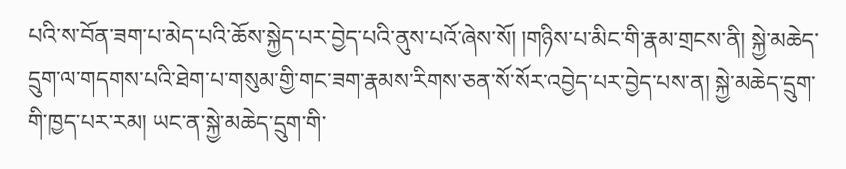པའི་ས་བོན་ཟག་པ་མེད་པའི་ཆོས་སྐྱེད་པར་བྱེད་པའི་ནུས་པའོ་ཞེས་སོ། །གཉིས་པ་མིང་གི་རྣམ་གྲངས་ནི། སྐྱེ་མཆེད་དྲུག་ལ་གདགས་པའི་ཐེག་པ་གསུམ་གྱི་གང་ཟག་རྣམས་རིགས་ཅན་སོ་སོར་འབྱེད་པར་བྱེད་པས་ན། སྐྱེ་མཆེད་དྲུག་གི་ཁྱད་པར་རམ། ཡང་ན་སྐྱེ་མཆེད་དྲུག་གི་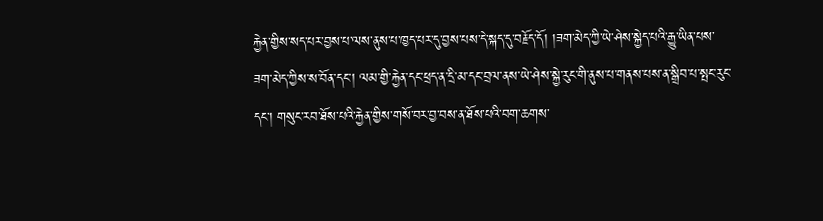རྐྱེན་གྱིས་སད་པར་བྱས་པ་ལས་ནུས་པ་ཁྱད་པར་དུ་བྱས་པས་དེ་སྐད་དུ་བརྗོད་དོ། །ཟག་མེད་ཀྱི་ཡེ་ཤེས་སྐྱེད་པའི་རྒྱུ་ཡིན་པས་ཟག་མེད་ཀྱིས་ས་བོན་དང་། ལམ་གྱི་རྐྱེན་དང་ཕྲད་ན་དྲི་མ་དང་བྲལ་ནས་ཡེ་ཤེས་སྐྱེ་རུང་གི་ནུས་པ་གནས་པས་ན་སྒྲིབ་པ་སྤང་རུང་དང་། གསུང་རབ་ཐོས་པའི་རྐྱེན་གྱིས་གསོ་བར་བྱ་བས་ན་ཐོས་པའི་བག་ཆགས་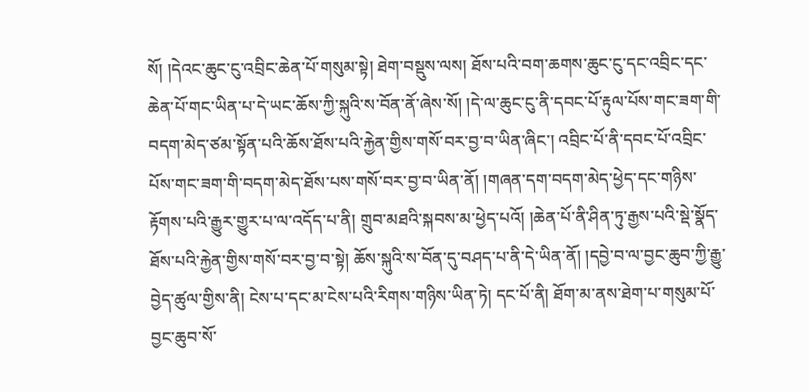སོ། །དེའང་ཆུང་ངུ་འབྲིང་ཆེན་པོ་གསུམ་སྟེ། ཐེག་བསྡུས་ལས། ཐོས་པའི་བག་ཆགས་ཆུང་ངུ་དང་འབྲིང་དང་ཆེན་པོ་གང་ཡིན་པ་དེ་ཡང་ཆོས་ཀྱི་སྐུའི་ས་བོན་ནོ་ཞེས་སོ། །དེ་ལ་ཆུང་ངུ་ནི་དབང་པོ་རྟུལ་པོས་གང་ཟག་གི་བདག་མེད་ཙམ་སྟོན་པའི་ཆོས་ཐོས་པའི་རྐྱེན་གྱིས་གསོ་བར་བྱ་བ་ཡིན་ཞིང་། འབྲིང་པོ་ནི་དབང་པོ་འབྲིང་པོས་གང་ཟག་གི་བདག་མེད་ཐོས་པས་གསོ་བར་བྱ་བ་ཡིན་ནོ། །གཞན་དག་བདག་མེད་ཕྱེད་དང་གཉིས་རྟོགས་པའི་རྒྱུར་གྱུར་པ་ལ་འདོད་པ་ནི། གྲུབ་མཐའི་སྐབས་མ་ཕྱེད་པའོ། །ཆེན་པོ་ནི་ཤིན་ཏུ་རྒྱས་པའི་སྡེ་སྣོད་ཐོས་པའི་རྐྱེན་གྱིས་གསོ་བར་བྱ་བ་སྟེ། ཆོས་སྐུའི་ས་བོན་དུ་བཤད་པ་ནི་དེ་ཡིན་ནོ། །དབྱེ་བ་ལ་བྱང་ཆུབ་ཀྱི་རྒྱུ་བྱེད་ཚུལ་གྱིས་ནི། ངེས་པ་དང་མ་ངེས་པའི་རིགས་གཉིས་ཡིན་ཏེ། དང་པོ་ནི། ཐོག་མ་ནས་ཐེག་པ་གསུམ་པོ་བྱང་ཆུབ་སོ་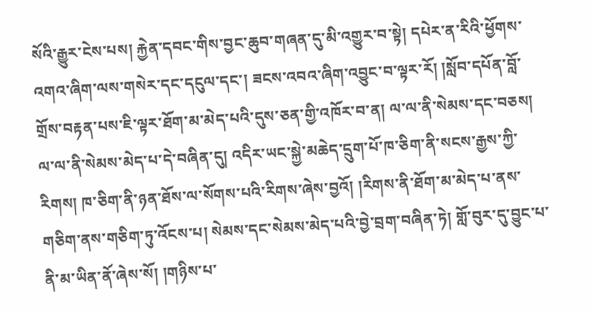སོའི་རྒྱུར་ངེས་པས། རྐྱེན་དབང་གིས་བྱང་ཆུབ་གཞན་དུ་མི་འགྱུར་བ་སྟེ། དཔེར་ན་རིའི་ཕྱོགས་འགའ་ཞིག་ལས་གསེར་དང་དངུལ་དང་། ཟངས་འབའ་ཞིག་འབྱུང་བ་ལྟར་རོ། །སློབ་དཔོན་བློ་གྲོས་བརྟན་པས་ཇི་ལྟར་ཐོག་མ་མེད་པའི་དུས་ཅན་གྱི་འཁོར་བ་ན། ལ་ལ་ནི་སེམས་དང་བཅས། ལ་ལ་ནི་སེམས་མེད་པ་དེ་བཞིན་དུ། འདིར་ཡང་སྐྱེ་མཆེད་དྲུག་པོ་ཁ་ཅིག་ནི་སངས་རྒྱས་ཀྱི་རིགས། ཁ་ཅིག་ནི་ཉན་ཐོས་ལ་སོགས་པའི་རིགས་ཞེས་བྱའོ། །རིགས་ནི་ཐོག་མ་མེད་པ་ནས་གཅིག་ནས་གཅིག་ཏུ་འོངས་པ། སེམས་དང་སེམས་མེད་པའི་བྱེ་བྲག་བཞིན་ཏེ། གློ་བུར་དུ་བྱུང་པ་ནི་མ་ཡིན་ནོ་ཞེས་སོ། །གཉིས་པ་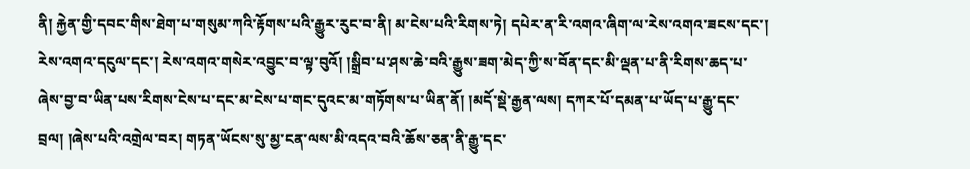ནི། རྐྱེན་གྱི་དབང་གིས་ཐེག་པ་གསུམ་ཀའི་རྟོགས་པའི་རྒྱུར་རུང་བ་ནི། མ་ངེས་པའི་རིགས་ཏེ། དཔེར་ན་རི་འགའ་ཞིག་ལ་རེས་འགའ་ཟངས་དང་། རེས་འགའ་དངུལ་དང་། རེས་འགའ་གསེར་འབྱུང་བ་ལྟ་བུའོ། །སྒྲིབ་པ་ཤས་ཆེ་བའི་རྒྱུས་ཟག་མེད་ཀྱི་ས་བོན་དང་མི་ལྡན་པ་ནི་རིགས་ཆད་པ་ཞེས་བྱ་བ་ཡིན་པས་རིགས་ངེས་པ་དང་མ་ངེས་པ་གང་དུའང་མ་གཏོགས་པ་ཡིན་ནོ། །མདོ་སྡེ་རྒྱན་ལས། དཀར་པོ་དམན་པ་ཡོད་པ་རྒྱུ་དང་བྲལ། །ཞེས་པའི་འགྲེལ་བར། གཏན་ཡོངས་སུ་མྱ་ངན་ལས་མི་འདའ་བའི་ཆོས་ཅན་ནི་རྒྱུ་དང་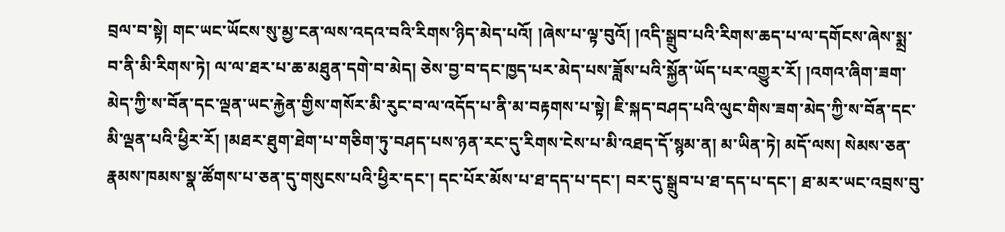བྲལ་བ་སྟེ། གང་ཡང་ཡོངས་སུ་མྱ་ངན་ལས་འདའ་བའི་རིགས་ཉིད་མེད་པའོ། །ཞེས་པ་ལྟ་བུའོ། །འདི་སྒྲུབ་པའི་རིགས་ཆད་པ་ལ་དགོངས་ཞེས་སྨྲ་བ་ནི་མི་རིགས་ཏེ། ལ་ལ་ཐར་པ་ཆ་མཐུན་དགེ་བ་མེད། ཅེས་བྱ་བ་དང་ཁྱད་པར་མེད་པས་ཟློས་པའི་སྐྱོན་ཡོད་པར་འགྱུར་རོ། །འགའ་ཞིག་ཟག་མེད་ཀྱི་ས་བོན་དང་ལྡན་ཡང་རྐྱེན་གྱིས་གསོར་མི་རུང་བ་ལ་འདོད་པ་ནི་མ་བརྟགས་པ་སྟེ། ཇི་སྐད་བཤད་པའི་ལུང་གིས་ཟག་མེད་ཀྱི་ས་བོན་དང་མི་ལྡན་པའི་ཕྱིར་རོ། །མཐར་ཐུག་ཐེག་པ་གཅིག་ཏུ་བཤད་པས་ཉན་རང་དུ་རིགས་ངེས་པ་མི་འཐད་དོ་སྙམ་ན། མ་ཡིན་ཏེ། མདོ་ལས། སེམས་ཅན་རྣམས་ཁམས་སྣ་ཚོགས་པ་ཅན་དུ་གསུངས་པའི་ཕྱིར་དང་། དང་པོར་མོས་པ་ཐ་དད་པ་དང་། བར་དུ་སྒྲུབ་པ་ཐ་དད་པ་དང་། ཐ་མར་ཡང་འབྲས་བུ་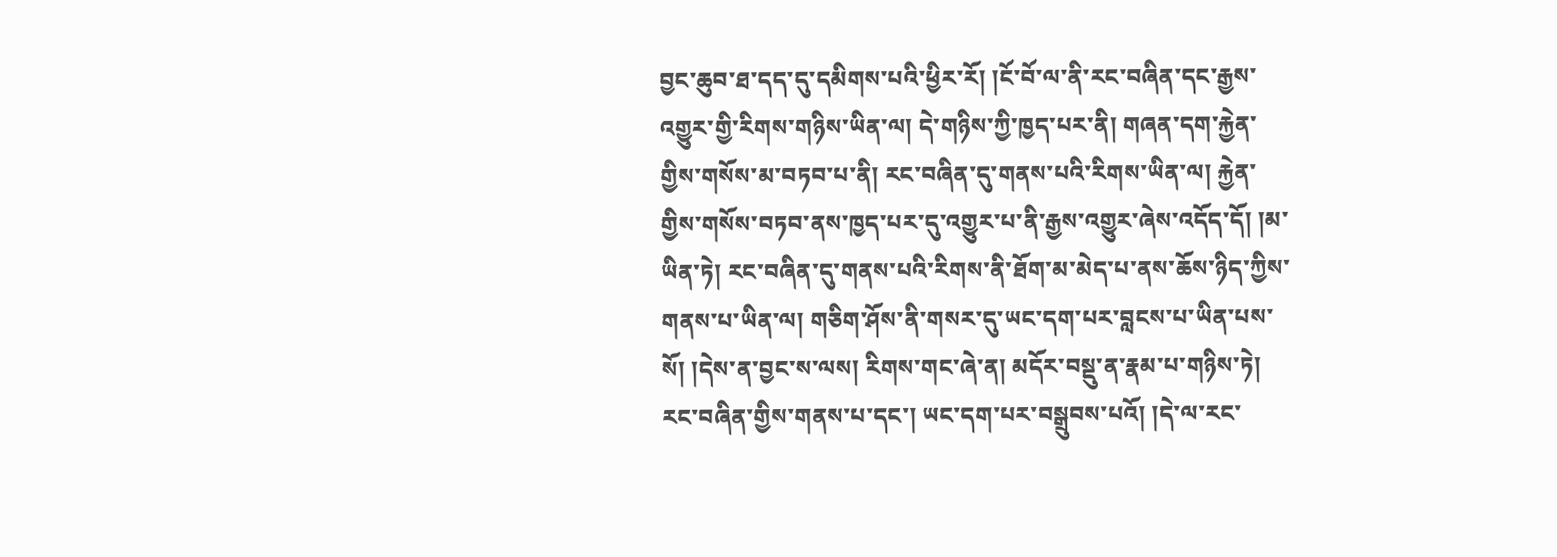བྱང་ཆུབ་ཐ་དད་དུ་དམིགས་པའི་ཕྱིར་རོ། །ངོ་བོ་ལ་ནི་རང་བཞིན་དང་རྒྱས་འགྱུར་གྱི་རིགས་གཉིས་ཡིན་ལ། དེ་གཉིས་ཀྱི་ཁྱད་པར་ནི། གཞན་དག་རྐྱེན་གྱིས་གསོས་མ་བཏབ་པ་ནི། རང་བཞིན་དུ་གནས་པའི་རིགས་ཡིན་ལ། རྐྱེན་གྱིས་གསོས་བཏབ་ནས་ཁྱད་པར་དུ་འགྱུར་པ་ནི་རྒྱས་འགྱུར་ཞེས་འདོད་དོ། །མ་ཡིན་ཏེ། རང་བཞིན་དུ་གནས་པའི་རིགས་ནི་ཐོག་མ་མེད་པ་ནས་ཆོས་ཉིད་ཀྱིས་གནས་པ་ཡིན་ལ། གཅིག་ཤོས་ནི་གསར་དུ་ཡང་དག་པར་བླངས་པ་ཡིན་པས་སོ། །དེས་ན་བྱང་ས་ལས། རིགས་གང་ཞེ་ན། མདོར་བསྡུ་ན་རྣམ་པ་གཉིས་ཏེ། རང་བཞིན་གྱིས་གནས་པ་དང་། ཡང་དག་པར་བསྒྲུབས་པའོ། །དེ་ལ་རང་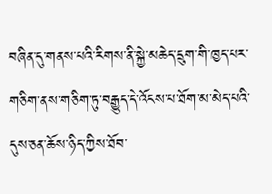བཞིན་དུ་གནས་པའི་རིགས་ནི་སྐྱེ་མཆེད་དྲུག་གི་ཁྱད་པར་གཅིག་ནས་གཅིག་ཏུ་བརྒྱུད་དེ་འོངས་པ་ཐོག་མ་མེད་པའི་དུས་ཅན་ཆོས་ཉིད་ཀྱིས་ཐོབ་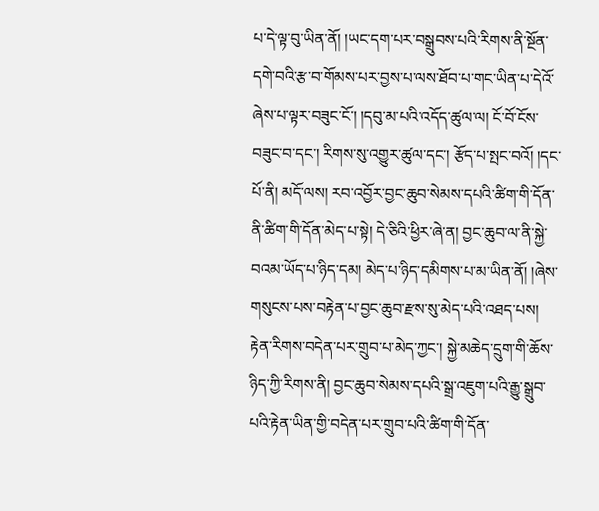པ་དེ་ལྟ་བུ་ཡིན་ནོ། །ཡང་དག་པར་བསྒྲུབས་པའི་རིགས་ནི་སྔོན་དགེ་བའི་རྩ་བ་གོམས་པར་བྱས་པ་ལས་ཐོབ་པ་གང་ཡིན་པ་དེའོ་ཞེས་པ་ལྟར་བཟུང་ངོ་། །དབུ་མ་པའི་འདོད་ཚུལ་ལ། ངོ་བོ་ངོས་བཟུང་བ་དང་། རིགས་སུ་འགྱུར་ཚུལ་དང་། རྩོད་པ་སྤང་བའོ། །དང་པོ་ནི། མདོ་ལས། རབ་འབྱོར་བྱང་ཆུབ་སེམས་དཔའི་ཚིག་གི་དོན་ནི་ཚིག་གི་དོན་མེད་པ་སྟེ། དེ་ཅིའི་ཕྱིར་ཞེ་ན། བྱང་ཆུབ་ལ་ནི་སྐྱེ་བའམ་ཡོད་པ་ཉིད་དམ། མེད་པ་ཉིད་དམིགས་པ་མ་ཡིན་ནོ། །ཞེས་གསུངས་པས་བརྟེན་པ་བྱང་ཆུབ་རྫས་སུ་མེད་པའི་འཐད་པས། རྟེན་རིགས་བདེན་པར་གྲུབ་པ་མེད་ཀྱང་། སྐྱེ་མཆེད་དྲུག་གི་ཆོས་ཉིད་ཀྱི་རིགས་ནི། བྱང་ཆུབ་སེམས་དཔའི་སྒྲ་འཇུག་པའི་རྒྱུ་སྒྲུབ་པའི་རྟེན་ཡིན་གྱི་བདེན་པར་གྲུབ་པའི་ཚིག་གི་དོན་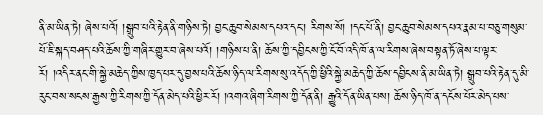ནི་མ་ཡིན་ཏེ། ཞེས་པའོ། །སྒྲུབ་པའི་རྟེན་ནི་གཉིས་ཏེ། བྱང་ཆུབ་སེམས་དཔའ་དང་། རིགས་སོ། །དང་པོ་ནི། བྱང་ཆུབ་སེམས་དཔའ་རྣམ་པ་བཅུ་གསུམ་པོ་ཇི་སྐད་བཤད་པའི་ཆོས་ཀྱི་གཞིར་གྱུར་བ་ཞེས་པའོ། །གཉིས་པ་ནི། ཆོས་ཀྱི་དབྱིངས་ཀྱི་ངོ་བོ་འདི་ཁོ་ན་ལ་རིགས་ཞེས་བསྟན་ཏོ་ཞེས་པ་ལྟར་རོ། །འདིར་ནང་གི་སྐྱེ་མཆེད་ཀྱིས་ཁྱད་པར་དུ་བྱས་པའི་ཆོས་ཉིད་ལ་རིགས་སུ་འདོད་ཀྱི་ཕྱིའི་སྐྱེ་མཆེད་ཀྱི་ཆོས་དབྱིངས་ནི་མ་ཡིན་ཏེ། སྒྲུབ་པའི་རྟེན་དུ་མི་རུང་བས་སངས་རྒྱས་ཀྱི་རིགས་ཀྱི་དོན་མེད་པའི་ཕྱིར་རོ། །འགའ་ཞིག་རིགས་ཀྱི་དོན་ནི། རྒྱུའི་དོན་ཡིན་པས། ཆོས་ཉིད་ཁོ་ན་དངོས་པོར་མེད་པས་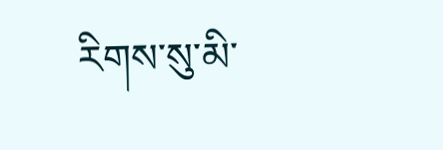རིགས་སུ་མི་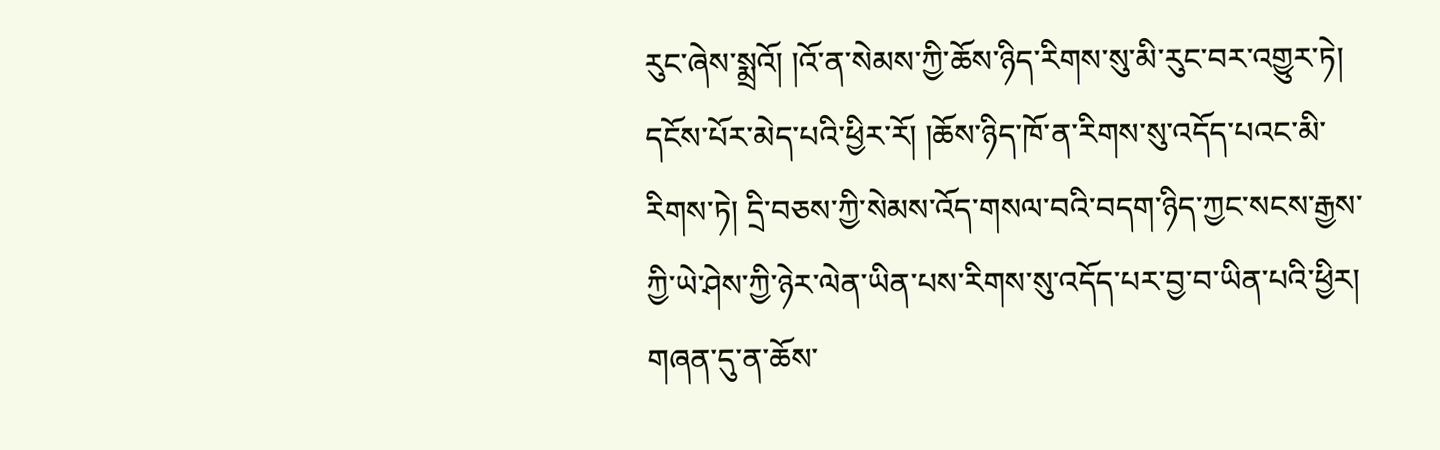རུང་ཞེས་སྨྲའོ། །འོ་ན་སེམས་ཀྱི་ཆོས་ཉིད་རིགས་སུ་མི་རུང་བར་འགྱུར་ཏེ། དངོས་པོར་མེད་པའི་ཕྱིར་རོ། །ཆོས་ཉིད་ཁོ་ན་རིགས་སུ་འདོད་པའང་མི་རིགས་ཏེ། དྲི་བཅས་ཀྱི་སེམས་འོད་གསལ་བའི་བདག་ཉིད་ཀྱང་སངས་རྒྱས་ཀྱི་ཡེ་ཤེས་ཀྱི་ཉེར་ལེན་ཡིན་པས་རིགས་སུ་འདོད་པར་བྱ་བ་ཡིན་པའི་ཕྱིར། གཞན་དུ་ན་ཆོས་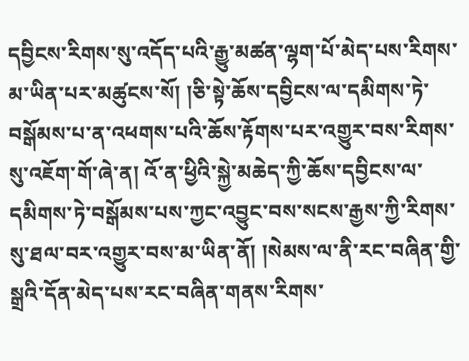དབྱིངས་རིགས་སུ་འདོད་པའི་རྒྱུ་མཚན་ལྷག་པོ་མེད་པས་རིགས་མ་ཡིན་པར་མཚུངས་སོ། །ཅི་སྟེ་ཆོས་དབྱིངས་ལ་དམིགས་ཏེ་བསྒོམས་པ་ན་འཕགས་པའི་ཆོས་རྟོགས་པར་འགྱུར་བས་རིགས་སུ་འཇོག་གོ་ཞེ་ན། འོ་ན་ཕྱིའི་སྐྱེ་མཆེད་ཀྱི་ཆོས་དབྱིངས་ལ་དམིགས་ཏེ་བསྒོམས་པས་ཀྱང་འབྱུང་བས་སངས་རྒྱས་ཀྱི་རིགས་སུ་ཐལ་བར་འགྱུར་བས་མ་ཡིན་ནོ། །སེམས་ལ་ནི་རང་བཞིན་གྱི་སྒྲའི་དོན་མེད་པས་རང་བཞིན་གནས་རིགས་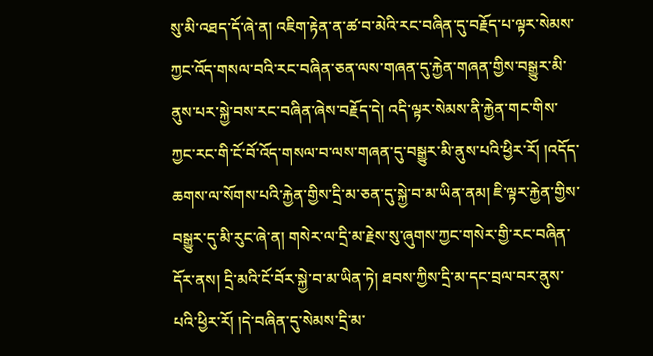སུ་མི་འཐད་དོ་ཞེ་ན། འཇིག་རྟེན་ན་ཚ་བ་མེའི་རང་བཞིན་དུ་བརྗོད་པ་ལྟར་སེམས་ཀྱང་འོད་གསལ་བའི་རང་བཞིན་ཅན་ལས་གཞན་དུ་རྐྱེན་གཞན་གྱིས་བསྒྱུར་མི་ནུས་པར་སྐྱེ་བས་རང་བཞིན་ཞེས་བརྗོད་དེ། འདི་ལྟར་སེམས་ནི་རྐྱེན་གང་གིས་ཀྱང་རང་གི་ངོ་བོ་འོད་གསལ་བ་ལས་གཞན་དུ་བསྒྱུར་མི་ནུས་པའི་ཕྱིར་རོ། །འདོད་ཆགས་ལ་སོགས་པའི་རྐྱེན་གྱིས་དྲི་མ་ཅན་དུ་སྐྱེ་བ་མ་ཡིན་ནམ། ཇི་ལྟར་རྐྱེན་གྱིས་བསྒྱུར་དུ་མི་རུང་ཞེ་ན། གསེར་ལ་དྲི་མ་རྗེས་སུ་ཞུགས་ཀྱང་གསེར་གྱི་རང་བཞིན་དོར་ནས། དྲི་མའི་ངོ་བོར་སྐྱེ་བ་མ་ཡིན་ཏེ། ཐབས་ཀྱིས་དྲི་མ་དང་བྲལ་བར་ནུས་པའི་ཕྱིར་རོ། །དེ་བཞིན་དུ་སེམས་དྲི་མ་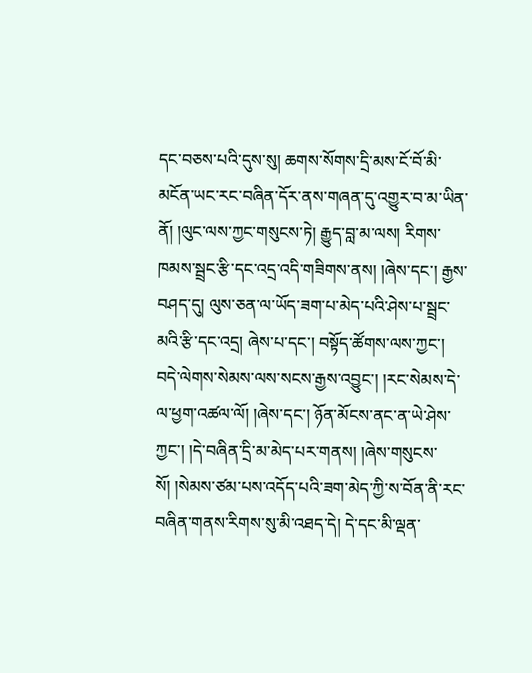དང་བཅས་པའི་དུས་སུ། ཆགས་སོགས་དྲི་མས་ངོ་བོ་མི་མངོན་ཡང་རང་བཞིན་དོར་ནས་གཞན་དུ་འགྱུར་བ་མ་ཡིན་ནོ། །ལུང་ལས་ཀྱང་གསུངས་ཏེ། རྒྱུད་བླ་མ་ལས། རིགས་ཁམས་སྦྲང་རྩི་དང་འདྲ་འདི་གཟིགས་ནས། །ཞེས་དང་། རྒྱས་བཤད་དུ། ལུས་ཅན་ལ་ཡོད་ཟག་པ་མེད་པའི་ཤེས་པ་སྦྲང་མའི་རྩི་དང་འདྲ། ཞེས་པ་དང་། བསྟོད་ཚོགས་ལས་ཀྱང་། བདེ་ལེགས་སེམས་ལས་སངས་རྒྱས་འབྱུང་། །རང་སེམས་དེ་ལ་ཕྱག་འཚལ་ལོ། །ཞེས་དང་། ཉོན་མོངས་ནང་ན་ཡེ་ཤེས་ཀྱང་། །དེ་བཞིན་དྲི་མ་མེད་པར་གནས། །ཞེས་གསུངས་སོ། །སེམས་ཙམ་པས་འདོད་པའི་ཟག་མེད་ཀྱི་ས་བོན་ནི་རང་བཞིན་གནས་རིགས་སུ་མི་འཐད་དེ། དེ་དང་མི་ལྡན་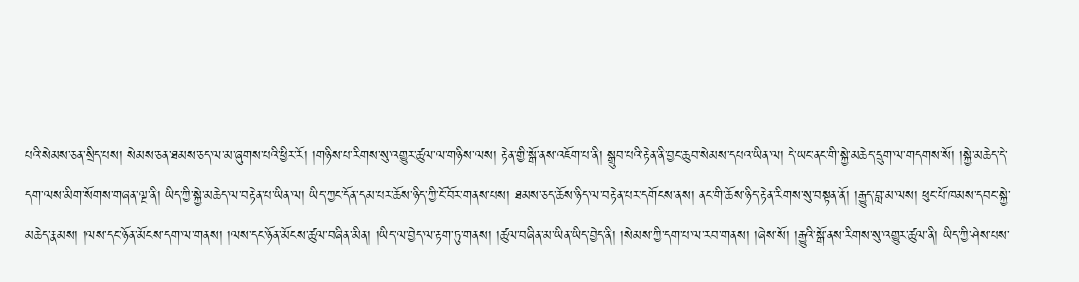པའི་སེམས་ཅན་སྲིད་པས། སེམས་ཅན་ཐམས་ཅད་ལ་མ་ཞུགས་པའི་ཕྱིར་རོ། །གཉིས་པ་རིགས་སུ་འགྱུར་ཚུལ་ལ་གཉིས་ལས། རྟེན་གྱི་སྒོ་ནས་འཇོག་པ་ནི། སྒྲུབ་པའི་རྟེན་ནི་བྱང་ཆུབ་སེམས་དཔའ་ཡིན་ལ། དེ་ཡང་ནང་གི་སྐྱེ་མཆེད་དྲུག་ལ་གདགས་སོ། །སྐྱེ་མཆེད་དེ་དག་ལས་མིག་སོགས་གཞན་ལྔ་ནི། ཡིད་ཀྱི་སྐྱེ་མཆེད་ལ་བརྟེན་པ་ཡིན་ལ། ཡིད་ཀྱང་དོན་དམ་པར་ཆོས་ཉིད་ཀྱི་ངོ་བོར་གནས་པས། ཐམས་ཅད་ཆོས་ཉིད་ལ་བརྟེན་པར་དགོངས་ནས། ནང་གི་ཆོས་ཉིད་རྟེན་རིགས་སུ་བསྟན་ནོ། །རྒྱུད་བླ་མ་ལས། ཕུང་པོ་ཁམས་དབང་སྐྱེ་མཆེད་རྣམས། །ལས་དང་ཉོན་མོངས་དག་ལ་གནས། །ལས་དང་ཉོན་མོངས་ཚུལ་བཞིན་མིན། །ཡིད་ལ་བྱེད་ལ་རྟག་ཏུ་གནས། །ཚུལ་བཞིན་མ་ཡིན་ཡིད་བྱེད་ནི། །སེམས་ཀྱི་དག་པ་ལ་རབ་གནས། །ཞེས་སོ། །རྒྱུའི་སྒོ་ནས་རིགས་སུ་འགྱུར་ཚུལ་ནི། ཡིད་ཀྱི་ཤེས་པས་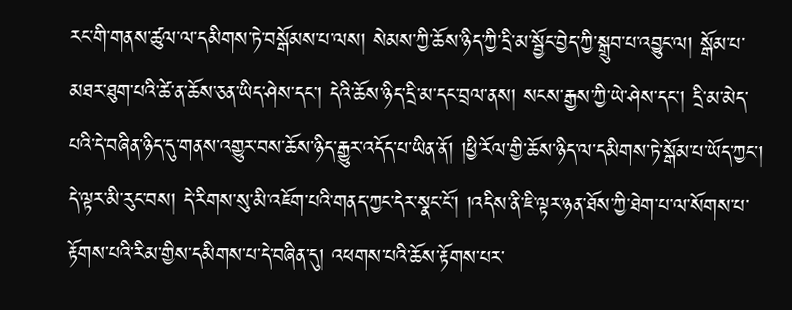རང་གི་གནས་ཚུལ་ལ་དམིགས་ཏེ་བསྒོམས་པ་ལས། སེམས་ཀྱི་ཆོས་ཉིད་ཀྱི་དྲི་མ་སྦྱོང་བྱེད་ཀྱི་སྒྲུབ་པ་འབྱུང་ལ། སྒོམ་པ་མཐར་ཐུག་པའི་ཚེ་ན་ཆོས་ཅན་ཡིད་ཤེས་དང་། དེའི་ཆོས་ཉིད་དྲི་མ་དང་བྲལ་ནས། སངས་རྒྱས་ཀྱི་ཡེ་ཤེས་དང་། དྲི་མ་མེད་པའི་དེ་བཞིན་ཉིད་དུ་གནས་འགྱུར་བས་ཆོས་ཉིད་རྒྱུར་འདོད་པ་ཡིན་ནོ། །ཕྱི་རོལ་གྱི་ཆོས་ཉིད་ལ་དམིགས་ཏེ་སྒོམ་པ་ཡོད་ཀྱང་། དེ་ལྟར་མི་རུང་བས། དེ་རིགས་སུ་མི་འཇོག་པའི་གནད་ཀྱང་དེར་སྣང་ངོ་། །འདིས་ནི་ཇི་ལྟར་ཉན་ཐོས་ཀྱི་ཐེག་པ་ལ་སོགས་པ་རྟོགས་པའི་རིམ་གྱིས་དམིགས་པ་དེ་བཞིན་དུ། འཕགས་པའི་ཆོས་རྟོགས་པར་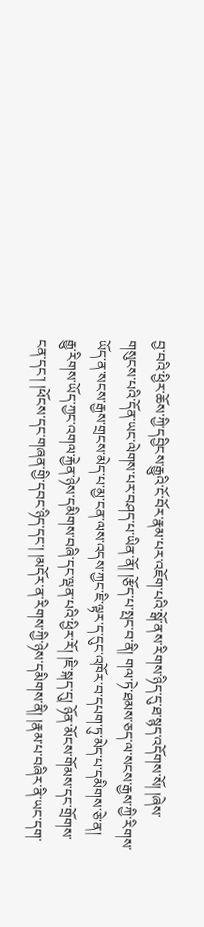བྱ་བའི་ཕྱིར་ཆོས་ཀྱི་དབྱིངས་རྒྱུའི་ངོ་བོར་རྣམ་པར་འཇོག་པའི་སྒོ་ནས་རིགས་ཉིད་དུ་ཐ་སྙད་འདོགས་སོ། །ཞེས་གསུངས་པའི་དོན་ཡང་ལེགས་པར་བཤད་པ་ཡིན་ནོ། །རྩོད་པ་སྤང་བ་ནི། གལ་ཏེ་ཐམས་ཅད་ལ་སངས་རྒྱས་ཀྱི་རིགས་ཡོད་ན་སངས་རྒྱས་གྲངས་མེད་པ་མྱ་ངན་ལས་འདས་ཀྱང་ཇི་ལྟར་ད་དུང་འཁོར་བ་དཔག་ཏུ་མེད་པ་དམིགས་ཅེ་ན། རྒྱུ་རིགས་ཡོད་ཀྱང་འགལ་རྐྱེན་ཉེས་དམིགས་བཞི་དང་ལྡན་པའི་ཕྱིར་རོ། །ཇི་སྐད་དུ། ཉོན་མོངས་གོམས་དང་གྲོགས་ངན་དང་། །ཕོངས་དང་གཞན་གྱི་དབང་ཉིད་དང་། །མདོར་ན་རིགས་ཀྱི་ཉེས་དམིགས་ནི། །རྣམ་པ་བཞིར་ནི་ཡང་དག་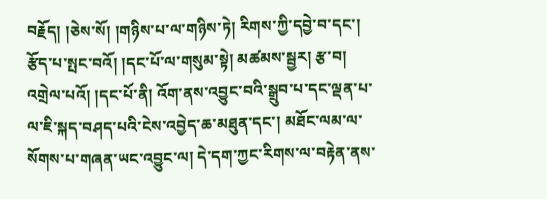བརྗོད། །ཅེས་སོ། །གཉིས་པ་ལ་གཉིས་ཏེ། རིགས་ཀྱི་དབྱེ་བ་དང་། རྩོད་པ་སྤང་བའོ། །དང་པོ་ལ་གསུམ་སྟེ། མཚམས་སྦྱར། རྩ་བ། འགྲེལ་པའོ། །དང་པོ་ནི། འོག་ནས་འབྱུང་བའི་སྒྲུབ་པ་དང་ལྡན་པ་ལ་ཇི་སྐད་བཤད་པའི་ངེས་འབྱེད་ཆ་མཐུན་དང་། མཐོང་ལམ་ལ་སོགས་པ་གཞན་ཡང་འབྱུང་ལ། དེ་དག་ཀྱང་རིགས་ལ་བརྟེན་ནས་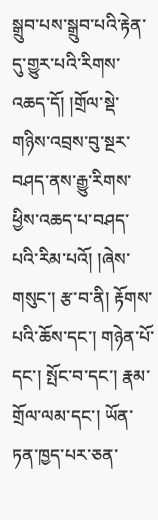སྒྲུབ་པས་སྒྲུབ་པའི་རྟེན་དུ་གྱུར་པའི་རིགས་འཆད་དོ། །གྲོལ་སྡེ་གཉིས་འབྲས་བུ་སྔར་བཤད་ནས་རྒྱུ་རིགས་ཕྱིས་འཆད་པ་བཤད་པའི་རིམ་པའོ། །ཞེས་གསུང་། རྩ་བ་ནི། རྟོགས་པའི་ཆོས་དང་། གཉེན་པོ་དང་། སྤོང་བ་དང་། རྣམ་གྲོལ་ལམ་དང་། ཡོན་ཏན་ཁྱད་པར་ཅན་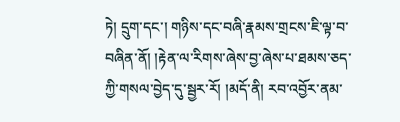ཏེ། དྲུག་དང་། གཉིས་དང་བཞི་རྣམས་གྲངས་ཇི་ལྟ་བ་བཞིན་ནོ། །རྟེན་ལ་རིགས་ཞེས་བྱ་ཞེས་པ་ཐམས་ཅད་ཀྱི་གསལ་བྱེད་དུ་སྦྱར་རོ། །མདོ་ནི། རབ་འབྱོར་ནམ་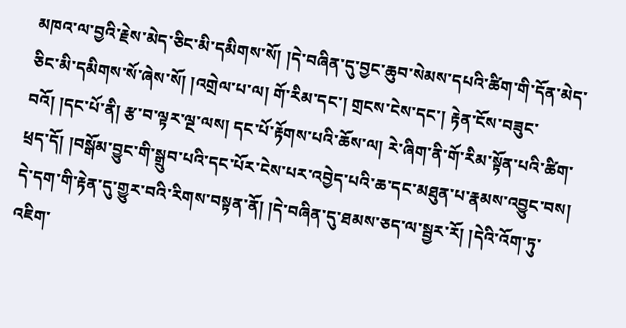མཁའ་ལ་བྱའི་རྗེས་མེད་ཅིང་མི་དམིགས་སོ། །དེ་བཞིན་དུ་བྱང་ཆུབ་སེམས་དཔའི་ཚིག་གི་དོན་མེད་ཅིང་མི་དམིགས་སོ་ཞེས་སོ། །འགྲེལ་པ་ལ། གོ་རིམ་དང་། གྲངས་ངེས་དང་། རྟེན་ངོས་བཟུང་བའོ། །དང་པོ་ནི། རྩ་བ་ལྟར་ལྔ་ལས། དང་པོ་རྟོགས་པའི་ཆོས་ལ། རེ་ཞིག་ནི་གོ་རིམ་སྟོན་པའི་ཚིག་ཕྲད་དོ། །བསྒོམ་བྱུང་གི་སྒྲུབ་པའི་དང་པོར་ངེས་པར་འབྱེད་པའི་ཆ་དང་མཐུན་པ་རྣམས་འབྱུང་བས། དེ་དག་གི་རྟེན་དུ་གྱུར་བའི་རིགས་བསྟན་ནོ། །དེ་བཞིན་དུ་ཐམས་ཅད་ལ་སྦྱར་རོ། །དེའི་འོག་ཏུ་འཇིག་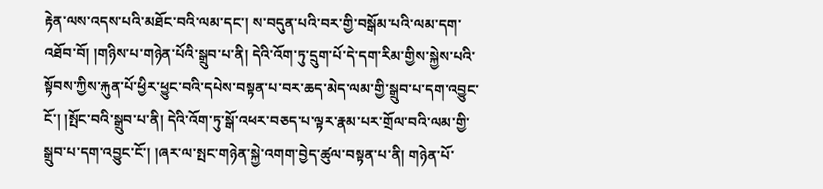རྟེན་ལས་འདས་པའི་མཐོང་བའི་ལམ་དང་། ས་བདུན་པའི་བར་གྱི་བསྒོམ་པའི་ལམ་དག་འཐོབ་བོ། །གཉིས་པ་གཉེན་པོའི་སྒྲུབ་པ་ནི། དེའི་འོག་ཏུ་དྲུག་པོ་དེ་དག་རིམ་གྱིས་སྐྱེས་པའི་སྟོབས་ཀྱིས་རྐུན་པོ་ཕྱིར་ཕྱུང་བའི་དཔེས་བསྟན་པ་བར་ཆད་མེད་ལམ་གྱི་སྒྲུབ་པ་དག་འབྱུང་ངོ་། །སྤོང་བའི་སྒྲུབ་པ་ནི། དེའི་འོག་ཏུ་སྒོ་འཕར་བཅད་པ་ལྟར་རྣམ་པར་གྲོལ་བའི་ལམ་གྱི་སྒྲུབ་པ་དག་འབྱུང་ངོ་། །ཞར་ལ་སྤང་གཉེན་སྐྱེ་འགག་བྱེད་ཚུལ་བསྟན་པ་ནི། གཉེན་པོ་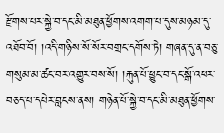རྫོགས་པར་སྐྱེ་བ་དང་མི་མཐུན་ཕྱོགས་འགག་པ་དུས་མཉམ་དུ་འཐོབ་བོ། །འདི་གཉིས་སོ་སོར་བགྲང་དགོས་ཏེ། གཞན་དུ་ན་བཅུ་གསུམ་མ་ཚང་བར་འགྱུར་བས་སོ། །རྐུན་པོ་ཕྱུང་བ་དང་སྒོ་འཕར་བཅད་པ་དཔེར་བླངས་ནས། གཉེན་པོ་སྐྱེ་བ་དང་མི་མཐུན་ཕྱོགས་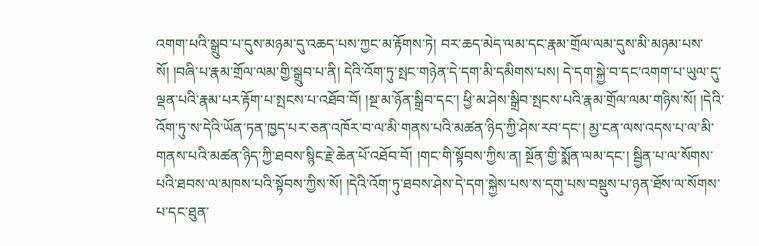འགག་པའི་སྒྲུབ་པ་དུས་མཉམ་དུ་འཆད་པས་ཀྱང་མ་རྟོགས་ཏེ། བར་ཆད་མེད་ལམ་དང་རྣམ་གྲོལ་ལམ་དུས་མི་མཉམ་པས་སོ། །བཞི་པ་རྣམ་གྲོལ་ལམ་གྱི་སྒྲུབ་པ་ནི། དེའི་འོག་ཏུ་སྤང་གཉེན་དེ་དག་མི་དམིགས་པས། དེ་དག་སྐྱེ་བ་དང་འགག་པ་ཡུལ་དུ་ལྡན་པའི་རྣམ་པར་རྟོག་པ་སྤངས་པ་འཐོབ་བོ། །སྔ་མ་ཉོན་སྒྲིབ་དང་། ཕྱི་མ་ཤེས་སྒྲིབ་སྤངས་པའི་རྣམ་གྲོལ་ལམ་གཉིས་སོ། །དེའི་འོག་ཏུ་ས་དེའི་ཡོན་ཏན་ཁྱད་པར་ཅན་འཁོར་བ་ལ་མི་གནས་པའི་མཚན་ཉིད་ཀྱི་ཤེས་རབ་དང་། མྱ་ངན་ལས་འདས་པ་ལ་མི་གནས་པའི་མཚན་ཉིད་ཀྱི་ཐབས་སྙིང་རྗེ་ཆེན་པོ་འཐོབ་བོ། །གང་གི་སྟོབས་ཀྱིས་ན། སྔོན་གྱི་སྨོན་ལམ་དང་། སྦྱིན་པ་ལ་སོགས་པའི་ཐབས་ལ་མཁས་པའི་སྟོབས་ཀྱིས་སོ། །དེའི་འོག་ཏུ་ཐབས་ཤེས་དེ་དག་སྐྱེས་པས་ས་དགུ་པས་བསྡུས་པ་ཉན་ཐོས་ལ་སོགས་པ་དང་ཐུན་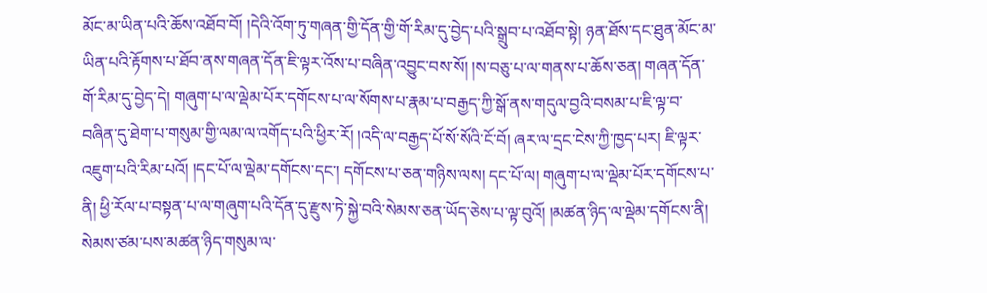མོང་མ་ཡིན་པའི་ཆོས་འཐོབ་བོ། །དེའི་འོག་ཏུ་གཞན་གྱི་དོན་གྱི་གོ་རིམ་དུ་བྱེད་པའི་སྒྲུབ་པ་འཐོབ་སྟེ། ཉན་ཐོས་དང་ཐུན་མོང་མ་ཡིན་པའི་རྟོགས་པ་ཐོབ་ནས་གཞན་དོན་ཇི་ལྟར་འོས་པ་བཞིན་འབྱུང་བས་སོ། །ས་བཅུ་པ་ལ་གནས་པ་ཆོས་ཅན། གཞན་དོན་གོ་རིམ་དུ་བྱེད་དེ། གཞུག་པ་ལ་ལྡེམ་པོར་དགོངས་པ་ལ་སོགས་པ་རྣམ་པ་བརྒྱད་ཀྱི་སྒོ་ནས་གདུལ་བྱའི་བསམ་པ་ཇི་ལྟ་བ་བཞིན་དུ་ཐེག་པ་གསུམ་གྱི་ལམ་ལ་འགོད་པའི་ཕྱིར་རོ། །འདི་ལ་བརྒྱད་པོ་སོ་སོའི་ངོ་བོ། ཞར་ལ་དྲང་ངེས་ཀྱི་ཁྱད་པར། ཇི་ལྟར་འཇུག་པའི་རིམ་པའོ། །དང་པོ་ལ་ལྡེམ་དགོངས་དང་། དགོངས་པ་ཅན་གཉིས་ལས། དང་པོ་ལ། གཞུག་པ་ལ་ལྡེམ་པོར་དགོངས་པ་ནི། ཕྱི་རོལ་པ་བསྟན་པ་ལ་གཞུག་པའི་དོན་དུ་རྫུས་ཏེ་སྐྱེ་བའི་སེམས་ཅན་ཡོད་ཅེས་པ་ལྟ་བུའོ། །མཚན་ཉིད་ལ་ལྡེམ་དགོངས་ནི། སེམས་ཙམ་པས་མཚན་ཉིད་གསུམ་ལ་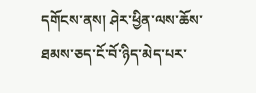དགོངས་ནས། ཤེར་ཕྱིན་ལས་ཆོས་ཐམས་ཅད་ངོ་བོ་ཉིད་མེད་པར་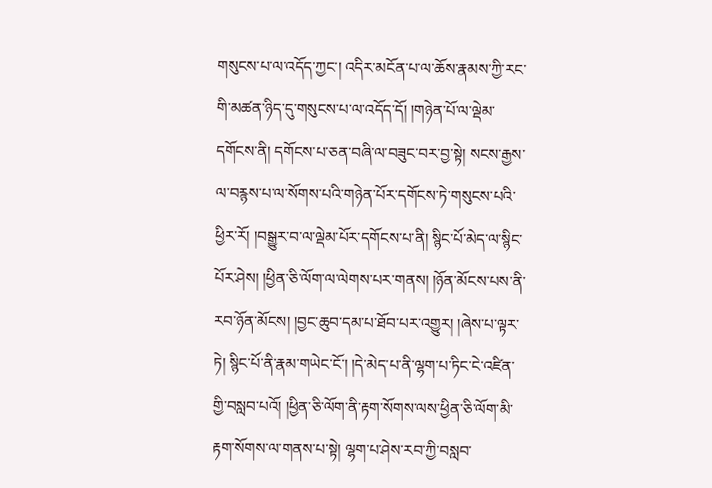གསུངས་པ་ལ་འདོད་ཀྱང་། འདིར་མངོན་པ་ལ་ཆོས་རྣམས་ཀྱི་རང་གི་མཚན་ཉིད་དུ་གསུངས་པ་ལ་འདོད་དོ། །གཉེན་པོ་ལ་ལྡེམ་དགོངས་ནི། དགོངས་པ་ཅན་བཞི་ལ་བཟུང་བར་བྱ་སྟེ། སངས་རྒྱས་ལ་བརྙས་པ་ལ་སོགས་པའི་གཉེན་པོར་དགོངས་ཏེ་གསུངས་པའི་ཕྱིར་རོ། །བསྒྱུར་བ་ལ་ལྡེམ་པོར་དགོངས་པ་ནི། སྙིང་པོ་མེད་ལ་སྙིང་པོར་ཤེས། །ཕྱིན་ཅི་ལོག་ལ་ལེགས་པར་གནས། །ཉོན་མོངས་པས་ནི་རབ་ཉོན་མོངས། །བྱང་ཆུབ་དམ་པ་ཐོབ་པར་འགྱུར། །ཞེས་པ་ལྟར་ཏེ། སྙིང་པོ་ནི་རྣམ་གཡེང་ངོ་། །དེ་མེད་པ་ནི་ལྷག་པ་ཏིང་ངེ་འཛིན་གྱི་བསླབ་པའོ། །ཕྱིན་ཅི་ལོག་ནི་རྟག་སོགས་ལས་ཕྱིན་ཅི་ལོག་མི་རྟག་སོགས་ལ་གནས་པ་སྟེ། ལྷག་པ་ཤེས་རབ་ཀྱི་བསླབ་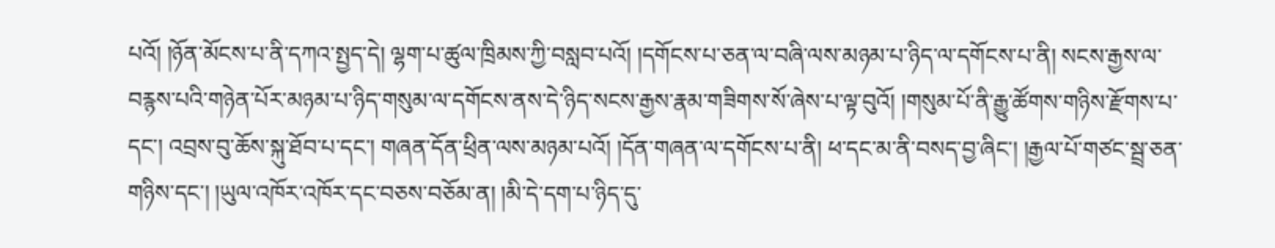པའོ། །ཉོན་མོངས་པ་ནི་དཀའ་སྤྱད་དེ། ལྷག་པ་ཚུལ་ཁྲིམས་ཀྱི་བསླབ་པའོ། །དགོངས་པ་ཅན་ལ་བཞི་ལས་མཉམ་པ་ཉིད་ལ་དགོངས་པ་ནི། སངས་རྒྱས་ལ་བརྙས་པའི་གཉེན་པོར་མཉམ་པ་ཉིད་གསུམ་ལ་དགོངས་ནས་དེ་ཉིད་སངས་རྒྱས་རྣམ་གཟིགས་སོ་ཞེས་པ་ལྟ་བུའོ། །གསུམ་པོ་ནི་རྒྱུ་ཚོགས་གཉིས་རྫོགས་པ་དང་། འབྲས་བུ་ཆོས་སྐུ་ཐོབ་པ་དང་། གཞན་དོན་ཕྲིན་ལས་མཉམ་པའོ། །དོན་གཞན་ལ་དགོངས་པ་ནི། ཕ་དང་མ་ནི་བསད་བྱ་ཞིང་། །རྒྱལ་པོ་གཙང་སྦྲ་ཅན་གཉིས་དང་། །ཡུལ་འཁོར་འཁོར་དང་བཅས་བཅོམ་ན། །མི་དེ་དག་པ་ཉིད་དུ་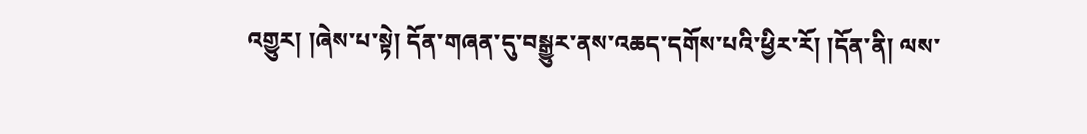འགྱུར། །ཞེས་པ་སྟེ། དོན་གཞན་དུ་བསྒྱུར་ནས་འཆད་དགོས་པའི་ཕྱིར་རོ། །དོན་ནི། ལས་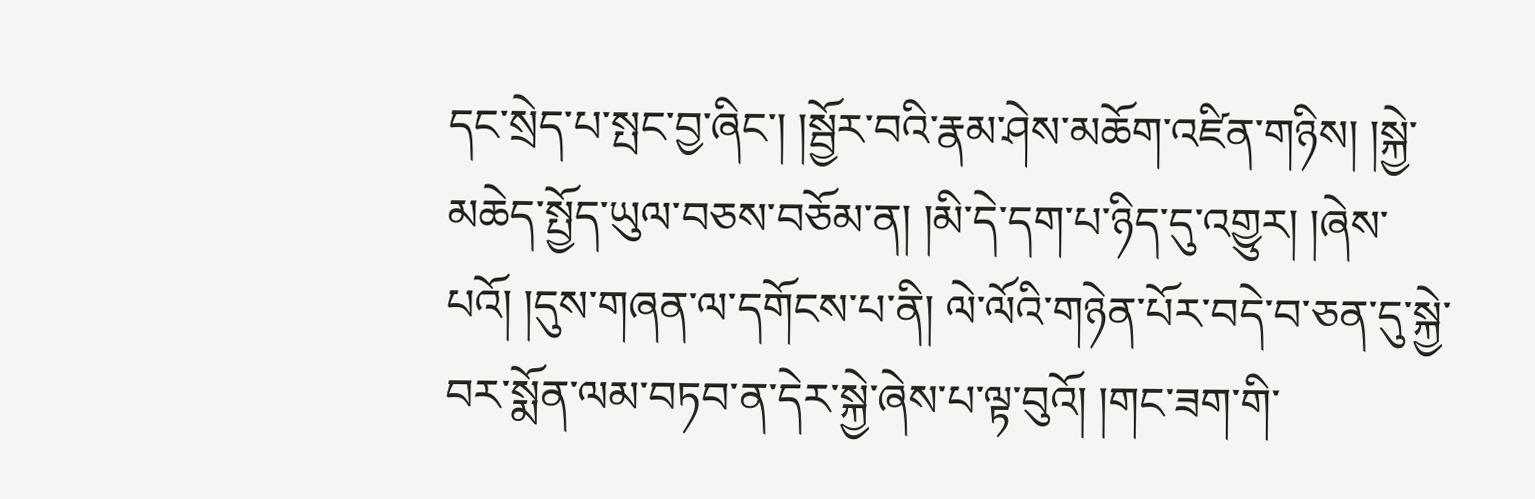དང་སྲེད་པ་སྤང་བྱ་ཞིང་། །སྦྱོར་བའི་རྣམ་ཤེས་མཆོག་འཛིན་གཉིས། །སྐྱེ་མཆེད་སྤྱོད་ཡུལ་བཅས་བཅོམ་ན། །མི་དེ་དག་པ་ཉིད་དུ་འགྱུར། །ཞེས་པའོ། །དུས་གཞན་ལ་དགོངས་པ་ནི། ལེ་ལོའི་གཉེན་པོར་བདེ་བ་ཅན་དུ་སྐྱེ་བར་སྨོན་ལམ་བཏབ་ན་དེར་སྐྱེ་ཞེས་པ་ལྟ་བུའོ། །གང་ཟག་གི་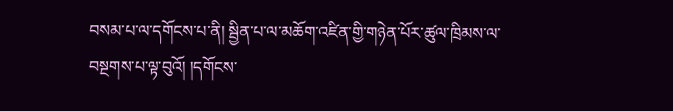བསམ་པ་ལ་དགོངས་པ་ནི། སྦྱིན་པ་ལ་མཆོག་འཛིན་གྱི་གཉེན་པོར་ཚུལ་ཁྲིམས་ལ་བསྔགས་པ་ལྟ་བུའོ། །དགོངས་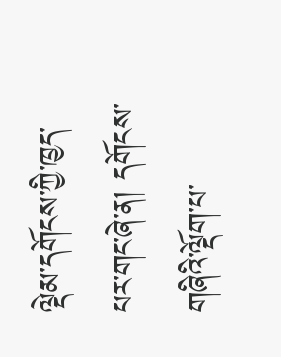ལྡེམ་དགོངས་ཀྱི་ཁྱད་པར་གང་ཞེ་ན། དགོངས་གཞིའི་ལྡོག་པ་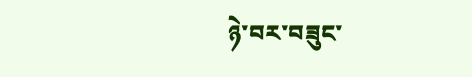ཉེ་བར་བཟུང་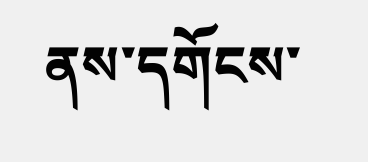ནས་དགོངས་